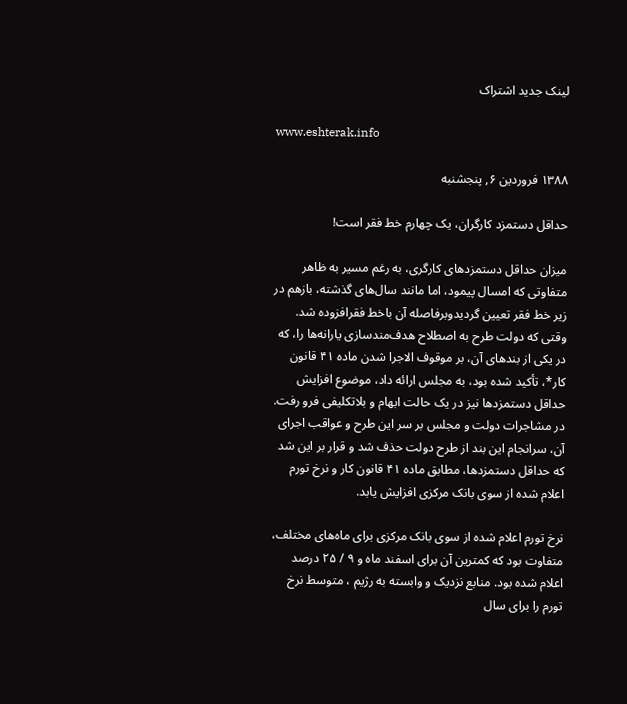لینک جدید اشتراک

www.eshterak.info

۱۳۸۸ فروردین ۶, پنجشنبه

حداقل دستمزد کارگران، يک چهارم خط فقر است!

ميزان حداقل دستمزدهای کارگری، به رغم مسير به ظاهر متفاوتی که امسال پيمود، اما مانند سال‌های گذشته، بازهم در زير خط فقر تعيين گرديدوبرفاصله آن باخط فقرافزوده شد. وقتی که دولت طرح به اصطلاح هدف‌مندسازی يارانه‌ها را، که در يکی از بندهای آن، بر موقوف الاجرا شدن ماده ۴۱ قانون کار*، تأکيد شده بود، به مجلس ارائه داد، موضوع افزايش حداقل دستمزدها نيز در يک حالت ابهام و بلاتکليفی فرو رفت. در مشاجرات دولت و مجلس بر سر اين طرح و عواقب اجرای آن، سرانجام اين بند از طرح دولت حذف شد و قرار بر اين شد که حداقل دستمزدها، مطابق ماده ۴۱ قانون کار و نرخ تورم اعلام شده از سوی بانک مرکزی افزايش يابد.

نرخ تورم اعلام شده از سوی بانک مرکزی برای ماه‌های مختلف، متفاوت بود که کمترين آن برای اسفند ماه و ۹ / ۲۵ درصد اعلام شده بود. منابع نزديک و وابسته به رژيم ، متوسط نرخ تورم را برای سال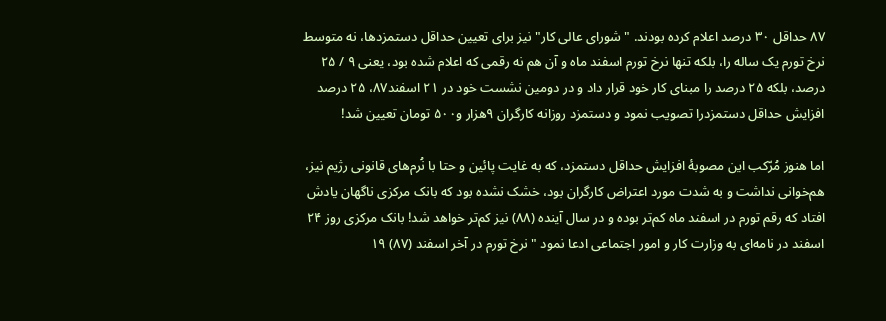۸۷ حداقل ۳٠ درصد اعلام کرده بودند. " شورای عالی کار" نيز برای تعيين حداقل دستمزدها، نه متوسط نرخ تورم يک ساله را، بلکه تنها نرخ تورم اسفند ماه و آن هم نه رقمی که اعلام شده بود، يعنی ۹ / ۲۵ درصد، بلکه ۲۵ درصد را مبنای کار خود قرار داد و در دومين نشست خود در ۲۱ اسفند۸۷، ۲۵ درصد افزايش حداقل دستمزدرا تصويب نمود و دستمزد روزانه کارگران ۹هزار و۵٠٠ تومان تعيين شد!

اما هنوز مُرّکب اين مصوبۀ افزايش حداقل دستمزد، که به غايت پائين و حتا با نُرم‌های قانونی رژيم نيز، هم‌خوانی نداشت و به شدت مورد اعتراض کارگران بود، خشک نشده بود که بانک مرکزی ناگهان يادش افتاد که رقم تورم در اسفند ماه کم‌تر بوده و در سال آينده (۸۸) نيز کم‌تر خواهد شد! بانک مرکزی روز ۲۴ اسفند در نامه‌ای به وزارت کار و امور اجتماعی ادعا نمود "نرخ تورم در آخر اسفند (۸۷) ۱۹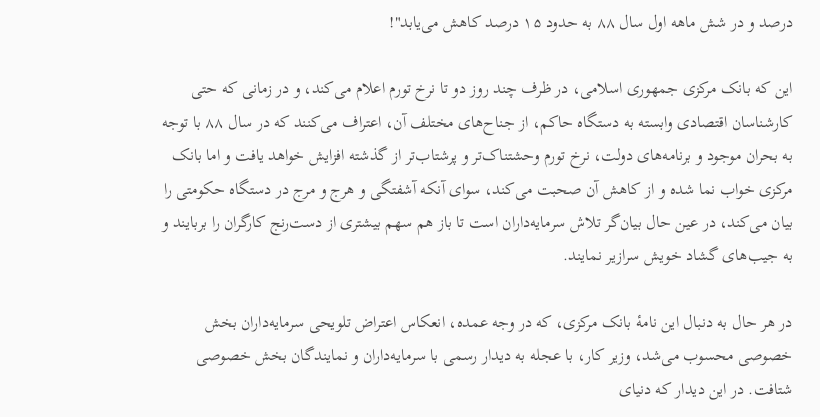درصد و در شش ماهه اول سال ۸۸ به حدود ۱۵ درصد کاهش می‌يابد"!

اين که بانک مرکزی جمهوری اسلامی، در ظرف چند روز دو تا نرخ تورم اعلام می‌کند، و در زمانی که حتی کارشناسان اقتصادی وابسته به دستگاه حاکم، از جناح‌های مختلف آن، اعتراف می‌کنند که در سال ۸۸ با توجه به بحران موجود و برنامه‌های دولت، نرخ تورم وحشتناک‌تر و پرشتاب‌تر از گذشته افزايش خواهد يافت و اما بانک مرکزی خواب نما شده و از کاهش آن صحبت می‌کند، سوای آنکه آشفتگی و هرج و مرج در دستگاه حکومتی را بيان می‌کند، در عين حال بيان‌گر تلاش سرمايه‌داران است تا باز هم سهم بيشتری از دست‌رنج کارگران را بربايند و به جيب‌های گشاد خويش سرازير نمايند.

در هر حال به دنبال اين نامۀ بانک مرکزی، که در وجه عمده، انعکاس اعتراض تلويحی سرمايه‌داران بخش خصوصی محسوب می‌شد، وزير کار، با عجله به ديدار رسمی با سرمايه‌داران و نمايندگان بخش خصوصی شتافت. در اين ديدار که دنيای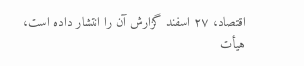اقتصاد، ۲۷ اسفند گزارش آن را انتشار داده است، هيأت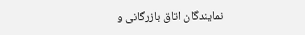نمايندگان اتاق بازرگانی و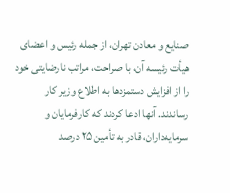صنايع و معادن تهران، از جمله رئيس و اعضای هيأت رئيسه آن، با صراحت، مراتب نارضايتی خود را از افزايش دستمزدها به اطلاع وزير کار رساندند. آنها ادعا کردند که کارفرمايان و سرمايه‌داران، قادر به تأمين ۲۵ درصد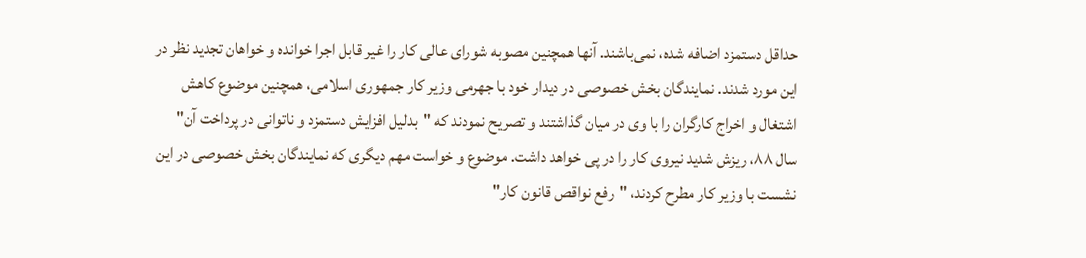حداقل دستمزد اضافه شده، نمی‌باشند. آنها همچنين مصوبه شورای عالی کار را غير قابل اجرا خوانده و خواهان تجديد نظر در اين مورد شدند. نمايندگان بخش خصوصی در ديدار خود با جهرمی وزير کار جمهوری اسلامی، همچنين موضوع کاهش اشتغال و اخراج کارگران را با وی در ميان گذاشتند و تصريح نمودند که "بدليل افزايش دستمزد و ناتوانی در پرداخت آن" سال ۸۸، ريزش شديد نيروی کار را در پی خواهد داشت. موضوع و خواست مهم ديگری که نمايندگان بخش خصوصی در اين نشست با وزير کار مطرح کردند، "رفع نواقص قانون کار"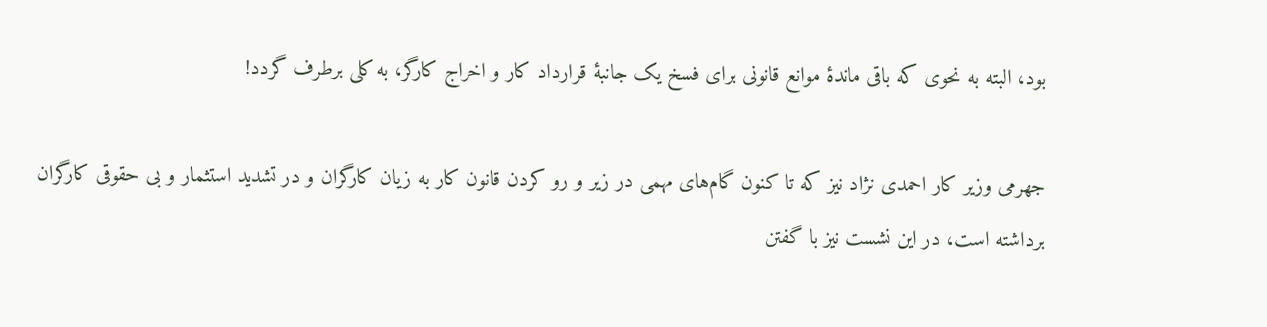بود، البته به نحوی که باقی ماندۀ موانع قانونی برای فسخ يک جانبۀ قرارداد کار و اخراج کارگر، به کلی برطرف گردد!

جهرمی وزير کار احمدی نژاد نيز که تا کنون گام‌های مهمی در زير و رو کردن قانون کار به زيان کارگران و در تشديد استثمار و بی حقوقی کارگران برداشته است، در اين نشست نيز با گفتن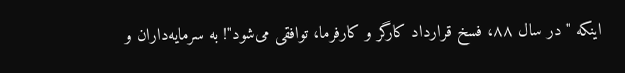اينکه " در سال ۸۸، فسخ قرارداد کارگر و کارفرما، توافقی می‌شود"! به سرمايه‌داران و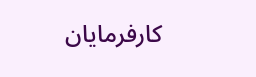کارفرمايان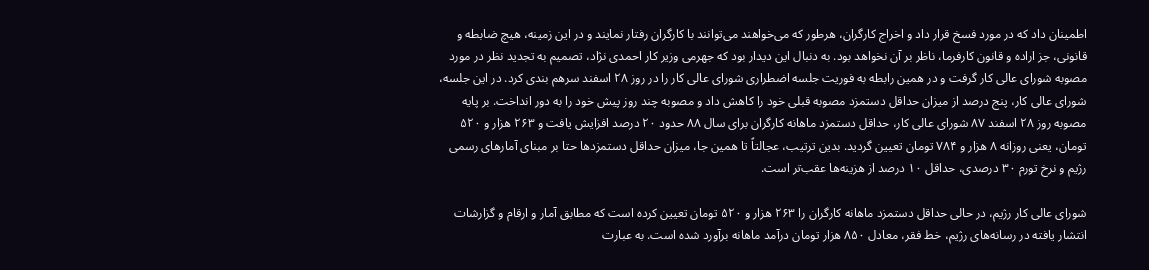اطمينان داد که در مورد فسخ قرار داد و اخراج کارگران، هرطور که می‌خواهند می‌توانند با کارگران رفتار نمايند و در اين زمينه، هيچ ضابطه و قانونی، جز اراده و قانون کارفرما، ناظر بر آن نخواهد بود. به دنبال اين ديدار بود که جهرمی وزير کار احمدی نژاد، تصميم به تجديد نظر در مورد مصوبه شورای عالی کار گرفت و در همين رابطه به فوريت جلسه اضطراری شورای عالی کار را در روز ۲۸ اسفند سرهم بندی کرد. در اين جلسه، شورای عالی کار، پنج درصد از ميزان حداقل دستمزد مصوبه قبلی خود را کاهش داد و مصوبه چند روز پيش خود را به دور انداخت. بر پايه مصوبه روز ۲۸ اسفند ۸۷ شورای عالی کار، حداقل دستمزد ماهانه کارگران برای سال ۸۸ حدود ۲٠ درصد افزايش يافت و ۲۶۳ هزار و ۵۲٠ تومان، يعنی روزانه ۸ هزار و ۷۸۴ تومان تعيين گرديد. بدين ترتيب، عجالتاً تا همين جا، ميزان حداقل دستمزدها حتا بر مبنای آمارهای رسمی رژيم و نرخ تورم ۳٠ درصدی، حداقل ۱٠ درصد از هزينه‌ها عقب‌تر است.

شورای عالی کار رژيم، در حالی حداقل دستمزد ماهانه کارگران را ۲۶۳ هزار و ۵۲٠ تومان تعيين کرده است که مطابق آمار و ارقام و گزارشات انتشار يافته در رسانه‌های رژيم، خط فقر، معادل ۸۵٠ هزار تومان درآمد ماهانه برآورد شده است. به عبارت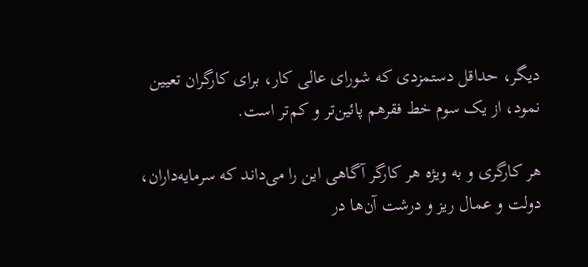ديگر، حداقل دستمزدی که شورای عالی کار، برای کارگران تعيين نمود، از یک سوم خط فقرهم پائين‌تر و کم‌تر است.

هر کارگری و به ويژه هر کارگر آگاهی اين را می‌داند که سرمايه‌داران، دولت و عمال ريز و درشت آن‌ها در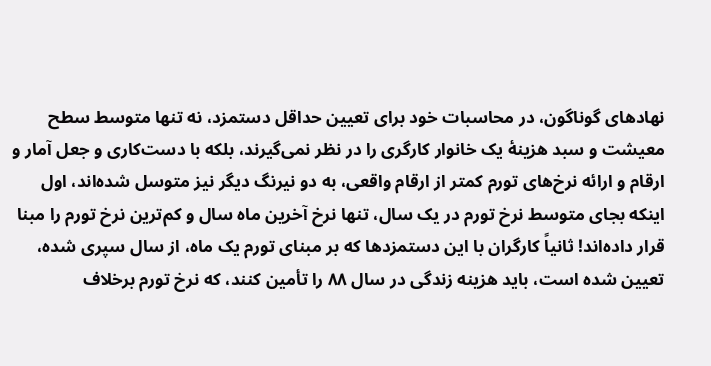نهادهای گوناگون، در محاسبات خود برای تعيين حداقل دستمزد، نه تنها متوسط سطح معيشت و سبد هزينۀ يک خانوار کارگری را در نظر نمی‌گيرند، بلکه با دست‌کاری و جعل آمار و ارقام و ارائه نرخ‌های تورم کمتر از ارقام واقعی، به دو نيرنگ ديگر نيز متوسل شده‌اند، اول اينکه بجای متوسط نرخ تورم در يک سال، تنها نرخ آخرين ماه سال و کم‌ترين نرخ تورم را مبنا قرار داده‌اند! ثانياً کارگران با اين دستمزدها که بر مبنای تورم يک ماه، از سال سپری شده، تعيين شده است، بايد هزينه زندگی در سال ۸۸ را تأمين کنند، که نرخ تورم برخلاف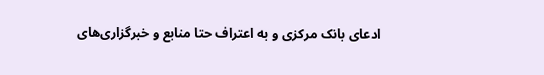ادعای بانک مرکزی و به اعتراف حتا منابع و خبرگزاری‌های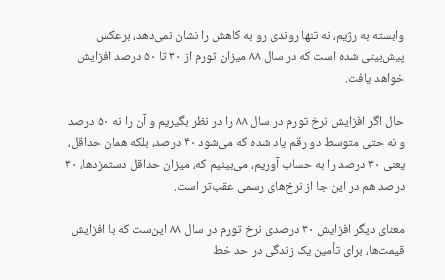وابسته به رژيم، نه تنها روندی رو به کاهش را نشان نمی‌دهد، برعکس پيش‌بينی شده است که در سال ۸۸ ميزان تورم از ۳٠ تا ۵٠ درصد افزايش خواهد يافت.

حال اگر افزايش نرخ تورم در سال ۸۸ را در نظر بگيريم و آن را نه ۵٠ درصد و نه حتی متوسط دو رقم ياد شده که می‌شود ۴٠ درصد، بلکه همان حداقل، يعنی ۳٠ درصد را به حساب آوريم، می‌بينيم که، ميزان حداقل دستمزدها، ۳٠ درصد هم در اين جا از نرخ‌های رسمی عقب‌تر است.

معنای ديگر افزايش ۳٠ درصدی نرخ تورم در سال ۸۸ اين‌ست که با افزايش قيمت‌ها، برای تأمين يک زندگی در حد خط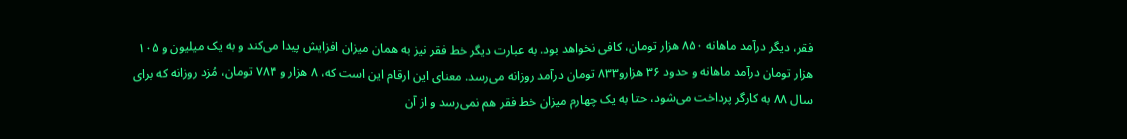فقر، ديگر درآمد ماهانه ۸۵٠ هزار تومان، کافی نخواهد بود. به عبارت ديگر خط فقر نيز به همان ميزان افزايش پيدا می‌کند و به يک ميليون و ۱٠۵ هزار تومان درآمد ماهانه و حدود ۳۶ هزارو۸۳۳ تومان درآمد روزانه می‌رسد. معنای اين ارقام اين است که، ۸ هزار و ۷۸۴ تومان، مُزد روزانه که برای سال ۸۸ به کارگر پرداخت می‌شود، حتا به یک چهارم ميزان خط فقر هم نمی‌رسد و از آن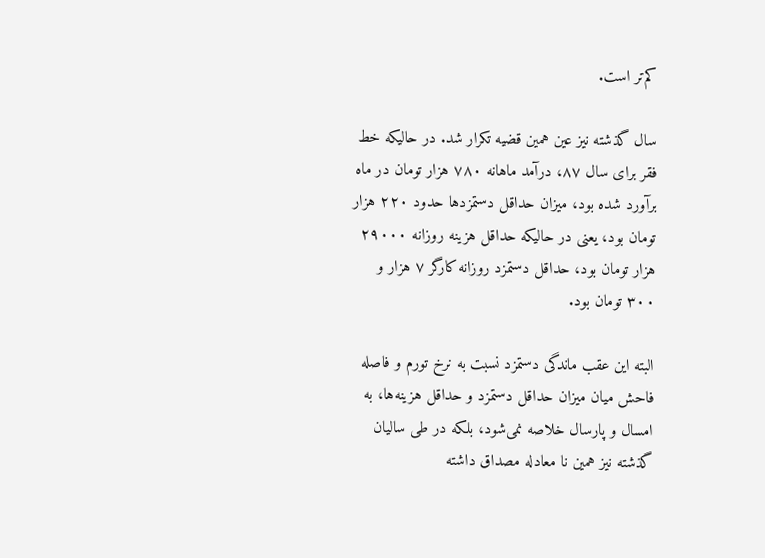کم‌تر است.

سال گذشته نيز عين همين قضيه تکرار شد. در حاليکه خط فقر برای سال ۸۷، درآمد ماهانه ۷۸٠ هزار تومان در ماه برآورد شده بود، ميزان حداقل دستمزدها حدود ۲۲٠ هزار تومان بود، يعنی در حاليکه حداقل هزينه روزانه ۲۹٠٠٠ هزار تومان بود، حداقل دستمزد روزانه کارگر ۷ هزار و ۳٠٠ تومان بود.

البته اين عقب ماندگی دستمزد نسبت به نرخ تورم و فاصله فاحش ميان ميزان حداقل دستمزد و حداقل هزينه‌ها، به امسال و پارسال خلاصه نمی‌شود، بلکه در طی ساليان گذشته نيز همين نا معادله مصداق داشته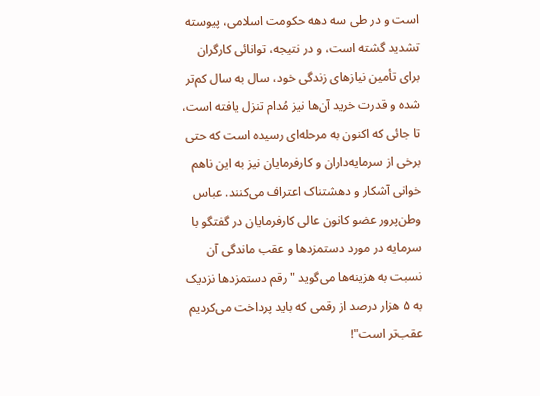است و در طی سه دهه حکومت اسلامی، پيوسته تشديد گشته است، و در نتيجه، توانائی کارگران برای تأمين نيازهای زندگی خود، سال به سال کم‌تر شده و قدرت خريد آن‌ها نيز مُدام تنزل يافته است، تا جائی که اکنون به مرحله‌ای رسيده است که حتی برخی از سرمايه‌داران و کارفرمايان نيز به اين ناهم خوانی آشکار و دهشتناک اعتراف می‌کنند. عباس وطن‌پرور عضو کانون عالی کارفرمايان در گفتگو با سرمايه در مورد دستمزدها و عقب ماندگی آن نسبت به هزينه‌ها می‌گويد "رقم دستمزدها نزديک به ۵ هزار درصد از رقمی که بايد پرداخت می‌کرديم عقب‌تر است"!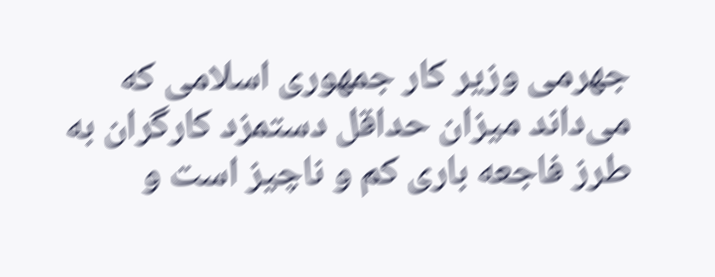جهرمی وزير کار جمهوری اسلامی که می‌داند ميزان حداقل دستمزد کارگران به طرز فاجعه باری کم و ناچيز است و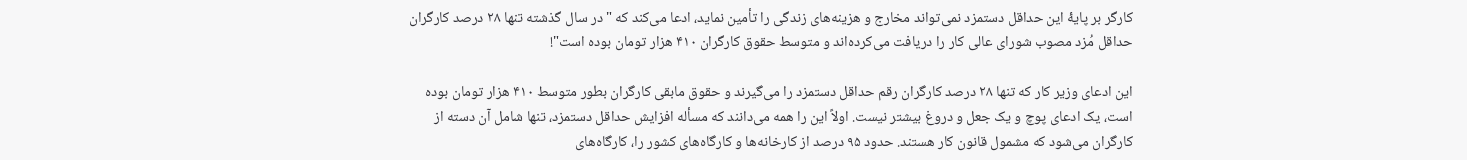کارگر بر پايۀ اين حداقل دستمزد نمی‌تواند مخارج و هزينه‌های زندگی را تأمين نمايد، ادعا می‌کند که " در سال گذشته تنها ۲۸ درصد کارگران حداقل مُزد مصوب شورای عالی کار را دريافت می‌کرده‌اند و متوسط حقوق کارگران ۴۱٠ هزار تومان بوده است"!

اين ادعای وزير کار که تنها ۲۸ درصد کارگران رقم حداقل دستمزد را می‌گيرند و حقوق مابقی کارگران بطور متوسط ۴۱٠ هزار تومان بوده است، يک ادعای پوچ و يک جعل و دروغ بيشتر نيست. اولاً اين را همه می‌دانند که مسأله افزايش حداقل دستمزد، تنها شامل آن دسته از کارگران می‌شود که مشمول قانون کار هستند. حدود ۹۵ درصد از کارخانه‌ها و کارگاه‌های کشور را، کارگاه‌های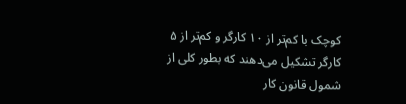کوچک با کم‌تر از ۱٠ کارگر و کم‌تر از ۵ کارگر تشکيل می‌دهند که بطور کلی از شمول قانون کار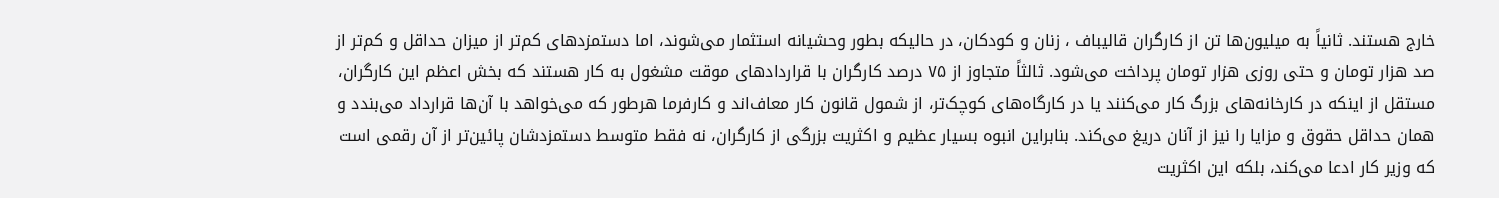خارج هستند. ثانياً به ميليون‌ها تن از کارگران قاليباف ، زنان و کودکان، در حاليکه بطور وحشيانه استثمار می‌شوند، اما دستمزدهای کم‌تر از ميزان حداقل و کم‌تر از صد هزار تومان و حتی روزی هزار تومان پرداخت می‌شود. ثالثاً متجاوز از ۷۵ درصد کارگران با قراردادهای موقت مشغول به کار هستند که بخش اعظم اين کارگران، مستقل از اينکه در کارخانه‌های بزرگ کار می‌کنند يا در کارگاه‌های کوچک‌تر، از شمول قانون کار معاف‌اند و کارفرما هرطور که می‌خواهد با آن‌ها قرارداد می‌بندد و همان حداقل حقوق و مزايا را نيز از آنان دريغ می‌کند. بنابراين انبوه بسيار عظيم و اکثريت بزرگی از کارگران، نه فقط متوسط دستمزدشان پائين‌تر از آن رقمی است که وزير کار ادعا می‌کند، بلکه اين اکثريت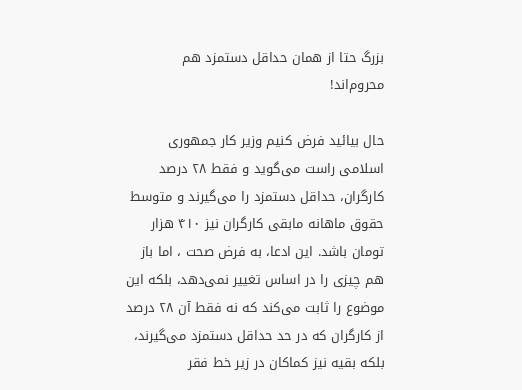بزرگ حتا از همان حداقل دستمزد هم محروم‌اند!

حال بيائيد فرض کنيم وزير کار جمهوری اسلامی راست می‌گويد و فقط ۲۸ درصد کارگران، حداقل دستمزد را می‌گيرند و متوسط حقوق ماهانه مابقی کارگران نيز ۴۱٠ هزار تومان باشد. اين ادعا، به فرض صحت ، اما باز هم چيزی را در اساس تغيير نمی‌دهد، بلکه اين موضوع را ثابت می‌کند که نه فقط آن ۲۸ درصد از کارگران که در حد حداقل دستمزد می‌گيرند، بلکه بقيه نيز کماکان در زير خط فقر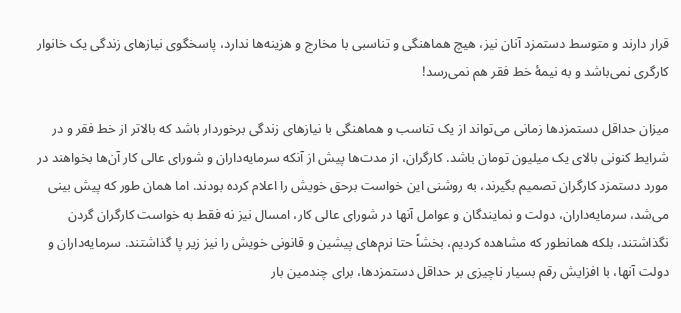قرار دارند و متوسط دستمزد آنان نيز، هيچ هماهنگی و تناسبی با مخارج و هزينه‌ها ندارد، پاسخگوی نيازهای زندگی يک خانوار کارگری نمی‌باشد و به نيمۀ خط فقر هم نمی‌رسد!

ميزان حداقل دستمزدها زمانی می‌تواند از يک تناسب و هماهنگی با نيازهای زندگی برخوردار باشد که بالاتر از خط فقر و در شرايط کنونی بالای يک ميليون تومان باشد. کارگران، از مدت‌ها پيش از آنکه سرمايه‌داران و شورای عالی کار آن‌ها بخواهند در مورد دستمزد کارگران تصميم بگيرند، به روشنی اين خواست برحق خويش را اعلام کرده بودند. اما همان طور که پيش بينی می‌شد، سرمايه‌داران، دولت و نمايندگان و عوامل آنها در شورای عالی کار، امسال نيز نه فقط به خواست کارگران گردن نگذاشتند، بلکه همانطور که مشاهده کرديم، بخشاً حتا نرم‌های پيشين و قانونی خويش را نيز زير پا گذاشتند. سرمايه‌داران و دولت آنها، با افزايش رقم بسيار ناچيزی بر حداقل دستمزدها، برای چندمين بار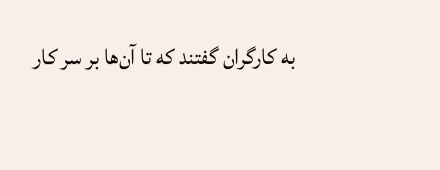به کارگران گفتند که تا آن‌ها بر سر کار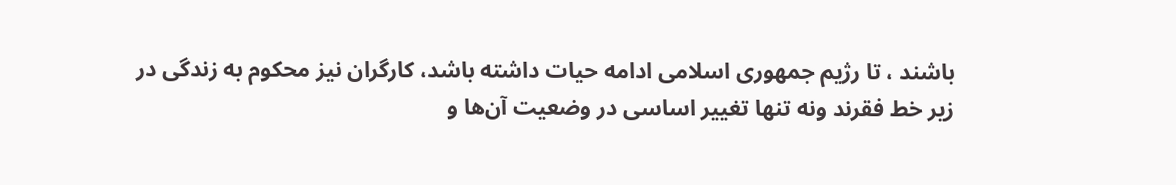باشند ، تا رژيم جمهوری اسلامی ادامه حيات داشته باشد، کارگران نيز محکوم به زندگی در زير خط فقرند ونه تنها تغيير اساسی در وضعيت آن‌ها و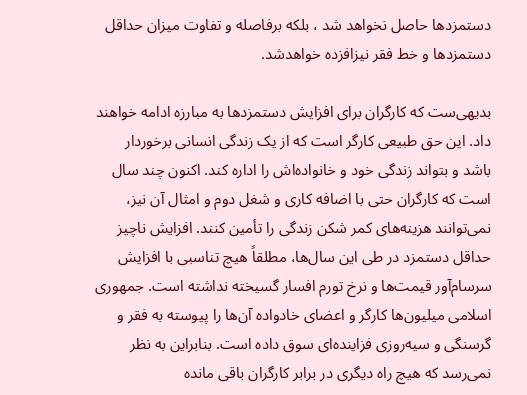دستمزدها حاصل نخواهد شد ، بلکه برفاصله و تفاوت میزان حداقل دستمزدها و خط فقر نیزافزده خواهدشد.

بديهی‌ست که کارگران برای افزايش دستمزدها به مبارزه ادامه خواهند داد. اين حق طبيعی کارگر است که از يک زندگی انسانی برخوردار باشد و بتواند زندگی خود و خانواده‌اش را اداره کند. اکنون چند سال است که کارگران حتی با اضافه کاری و شغل دوم و امثال آن نيز، نمی‌توانند هزينه‌های کمر شکن زندگی را تأمين کنند. افزايش ناچيز حداقل دستمزد در طی اين سال‌ها، مطلقاً هيچ تناسبی با افزايش سرسام‌آور قيمت‌ها و نرخ تورم افسار گسيخته نداشته است. جمهوری اسلامی ميليون‌ها کارگر و اعضای خادواده آن‌ها را پيوسته به فقر و گرسنگی و سيه‌روزی فزاينده‌ای سوق داده است. بنابراين به نظر نمی‌رسد که هيچ راه ديگری در برابر کارگران باقی مانده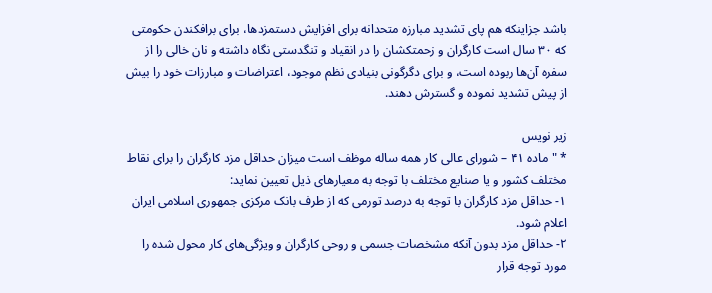باشد جزاينکه هم پای تشديد مبارزه متحدانه برای افزايش دستمزدها، برای برافکندن حکومتی که ۳٠ سال است کارگران و زحمتکشان را در انقياد و تنگدستی نگاه داشته و نان خالی را از سفره آن‌ها ربوده است، و برای دگرگونی بنيادی نظم موجود، اعتراضات و مبارزات خود را بيش از پيش تشديد نموده و گسترش دهند.

زير نويس
* " ماده ۴۱ – شورای عالی کار همه ساله موظف است ميزان حداقل مزد کارگران را برای نقاط مختلف کشور و يا صنايع مختلف با توجه به معيارهای ذيل تعيين نمايد:
۱- حداقل مزد کارگران با توجه به درصد تورمی که از طرف بانک مرکزی جمهوری اسلامی ايران اعلام شود.
۲- حداقل مزد بدون آنکه مشخصات جسمی و روحی کارگران و ويژگی‌های کار محول شده را مورد توجه قرار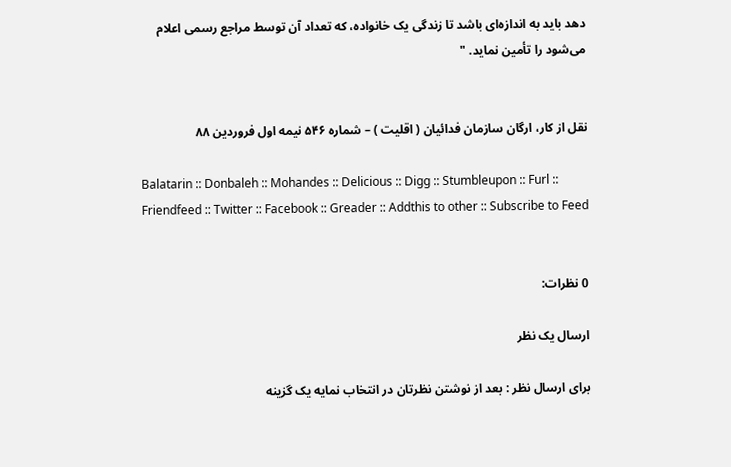دهد بايد به اندازه‌ای باشد تا زندگی يک خانواده، که تعداد آن توسط مراجع رسمی اعلام می‌شود را تأمين نمايد. "


نقل از کار، ارگان سازمان فدائیان ( اقلیت ) – شماره ۵۴۶ نیمه اول فروردین ۸۸

Balatarin :: Donbaleh :: Mohandes :: Delicious :: Digg :: Stumbleupon :: Furl :: Friendfeed :: Twitter :: Facebook :: Greader :: Addthis to other :: Subscribe to Feed


0 نظرات:

ارسال یک نظر

برای ارسال نظر : بعد از نوشتن نظرتان در انتخاب نمایه یک گزینه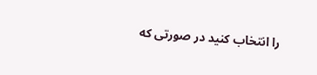را انتخاب کنید در صورتی که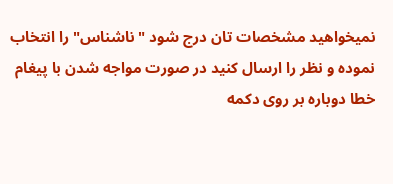نمیخواهید مشخصات تان درج شود " ناشناس" را انتخاب نموده و نظر را ارسال کنید در صورت مواجه شدن با پیغام خطا دوباره بر روی دکمه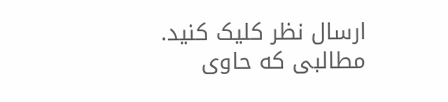ارسال نظر کلیک کنید.
مطالبی که حاوی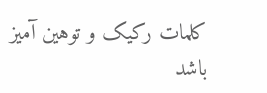کلمات رکيک و توهين آمیز باشد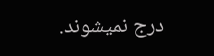درج نميشوند.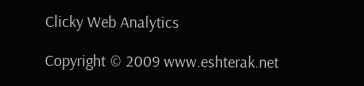Clicky Web Analytics

Copyright © 2009 www.eshterak.net